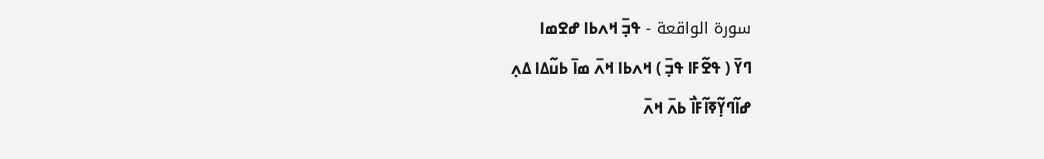سورة الواقعة - ߟߏ߲߫ ߞߍߕߊ ߝߐߘߊ
ߣߌ߫ ( ߟߐ߬ߓߊ ߟߏ߲߫ ) ߞߍߕߊ ߞߍ߫ ߘߊ߫ ߕߎ߬ߡߊ ߡߍ߲
ߝߊ߬ߣߌ߲߬ߧߊ߬ߓߊ߯ ߕߍ߫ ߞߍ߫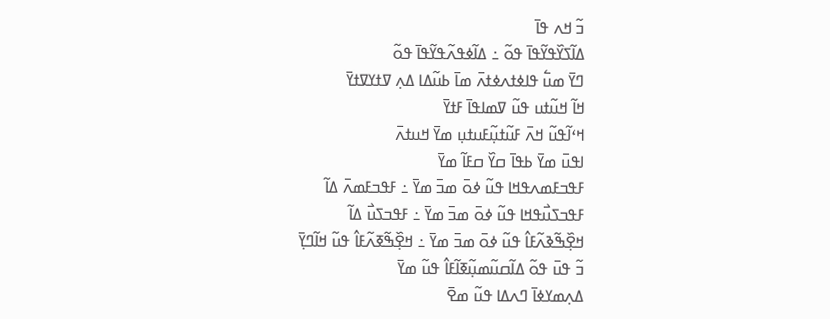ߏ߬ ߞߍ ߟߊ߫
ߡߊ߬ߖߌ߰ߟߌ߬ߟߊ߫ ߟߋ߬ ߸ ߡߊ߬ߦߟߍ߬ߟߌ߬ߟߊ߫ ߟߋ߬
ߣߌ߫ ߘߎ߱ ߟߊߦߙߍߦߙߍ߫ ߘߊ߫ ߕߎ߬ߡߊ ߡߍ߲ ߜߙߌߜߙߌ߫
ߞߊ߬ ߞߎ߬ߙߎ ߟߎ߬ ߜߘߊߟߊ߫ ߓߙߌ߫
ߞߵߊ߬ߟߎ߬ ߞߍ߫ ߓߎ߬ߙߎ߲߬ߓߎߙߎ߲ ߘߌ߫ ߞߎߙߍ߫
ߊߟߎ߫ ߘߌ߫ ߕߟߊ߫ ߛߌ߰ ߛߓߊ߬ ߘߌ߫
ߓߟߏߓߘߍߟߞߊ ߟߎ߬ ߦߋ߫ ߘߏ߫ ߘߌ߫ ߸ ߓߟߏߓߘߍ߫ ߡߊ߬
ߓߟߏߖߎ߯ߟߞߊ ߟߎ߬ ߦߋ߫ ߘߏ߫ ߘߌ߫ ߸ ߓߟߏߖߎ߯ ߡߊ߬
ߞߐ߲߰ߒ߬ߢߍ߬ߓߊ߮ ߟߎ߬ ߦߋ߫ ߘߏ߫ ߘߌ߫ ߸ ߞߐ߲߰ߒ߬ߧߍ߬ߓߊ߮ ߟߎ߬ ߞߊ߬ߣߌ߲߫
ߏ߬ ߟߎ߫ ߟߋ߬ ߡߊ߬ߛߎ߬ߘߎ߲߬ߧߊ߬ߓߊ߮ ߟߎ߬ ߘߌ߫
ߡߍ߲ߘߌߦߊ߫ ߣߍߡߊ ߟߎ߬ ߘߐ߫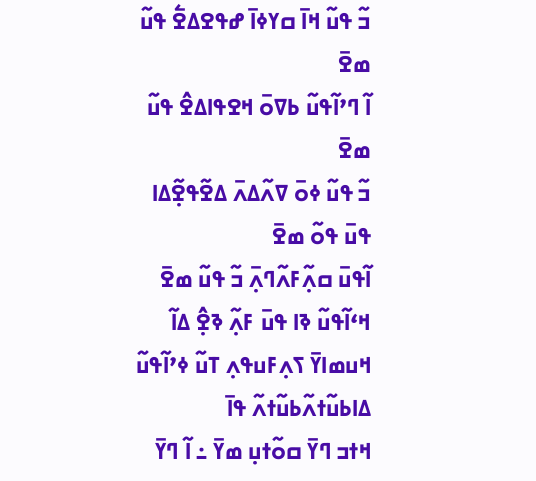ߏ߬ ߟߎ߬ ߞߊ߫ ߛߌߦߊ߫ ߝߟߐߡߐ߱ ߟߎ߬ ߘߐ߫
ߊ߬ ߣߴߊ߬ߟߎ߬ ߕߜߋ߫ ߞߐߟߊߡߐ߮ ߟߎ߬ ߘߐ߫
ߏ߬ ߟߎ߬ ߦߋ߫ ߜߍ߬ߡߍ߫ ߡߐ߬ߟߐ߲߬ߡߊ ߟߎ߫ ߟߋ߬ ߘߐ߫
ߊ߬ߟߎ߫ ߛߍ߲߬ߓߍ߬ߣߍ߲߫ ߏ߬ ߟߎ߬ ߘߐ߫ ߞߵߊ߬ߟߎ߬ ߢߊ ߟߎ߫ ߓߍ߲߬ ߢߐ߲߮ ߡߊ߬
ߞߎߘߊߌ߫ ߖߍ߲ߓߎߟߍ߲ ߠߎ߬ ߦߴߊ߬ߟߎ߬ ߡߊߕߎ߬ߙߍ߬ߕߎ߬ߙߍ߬ ߟߊ߫
ߞߙߏ ߣߌ߫ ߛߋ߬ߙߎ߲ ߘߌ߫ ߸ ߊ߬ ߣߌ߫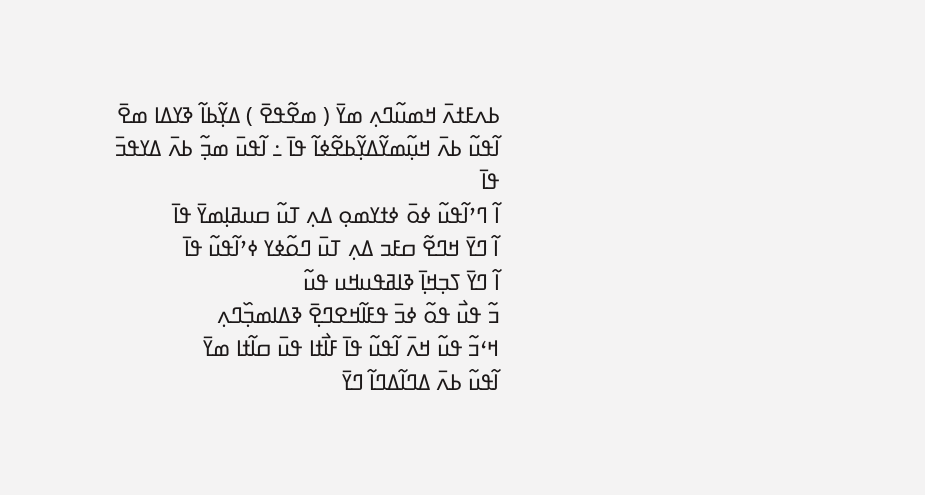ߕߍߓߙߍ߫ ߞߘߎ߬ߣߍ߲ ߘߌ߫ ( ߘߐ߬ߟߐ߫ ) ߡߌ߲߬ߕߊ߬ ߢߌߡߊ ߘߐ߫
ߊ߬ߟߎ߬ ߕߍ߫ ߞߎ߲߬ߘߌ߬ߡߌ߲߬ߕߐ߬ߦߊ߬ ߟߊ߫ ߸ ߊ߬ߟߎ߫ ߘߏ߲߬ ߕߍ߫ ߡߌߟߏ߫ ߟߊ߫
ߊ߬ ߣߴߊ߬ߟߎ߬ ߦߋ߫ ߦߙߌߘߋ߲ ߡߍ߲ ߠߎ߬ ߛߎߥߊ߲ߘߌ߫ ߟߊ߫
ߊ߬ ߣߌ߫ ߞߣߐ߬ ߛߓߏ ߡߍ߲ ߠߎ߫ ߣߋ߬ߦߌ ߦߴߊ߬ߟߎ߬ ߟߊ߫
ߊ߬ ߣߌ߫ ߖߏ߲ߞߊ߲߫ ߢߊߥߟߎߞߎ ߟߎ߬
ߏ߬ ߟߎ߯ ߟߋ߬ ߦߏ߫ ߟߓߊ߬ߞߐߣߐ߲߫ ߢߡߊߘߏ߲߰ߣߍ߲
ߞߵߏ߬ ߟߎ߬ ߞߍ߫ ߊ߬ߟߎ߬ ߟߊ߫ ߓߊ߯ߙߊ ߟߎ߫ ߛߊ߬ߙߊ ߘߌ߫
ߊ߬ߟߎ߬ ߕߍ߫ ߡߣߊ߬ߡߣߊ߬ ߣߌ߫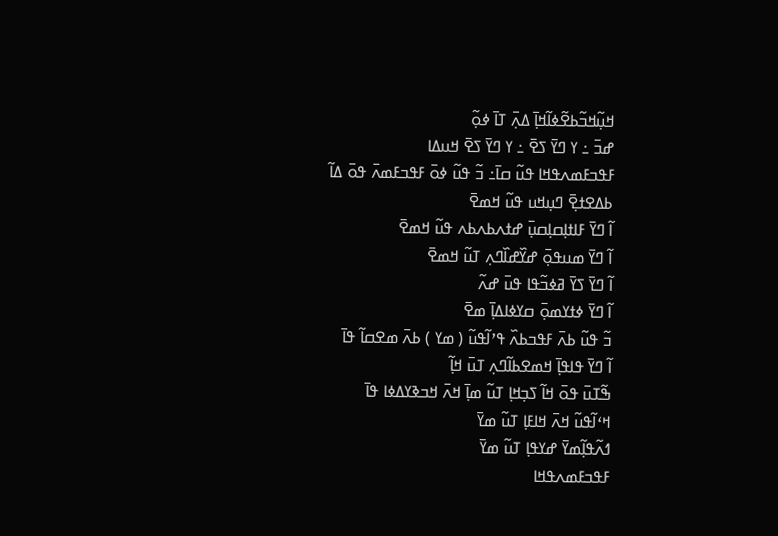ߞߎ߲߬ߞߏ߬ߕߐ߬ߦߊ߬ߞߊ߲߫ ߡߍ߲߫ ߠߊ߫ ߦߋ߲߬
ߝߏ߫ ߸ ߌ ߣߌ߫ ߖߐ߫ ߸ ߌ ߣߌ߫ ߖߐ߫ ߞߎߡߊ
ߓߟߏߓߘߍߟߞߊ ߟߎ߬ ߛߊ߫߸ ߏ߬ ߟߎ߬ ߦߋ߫ ߓߟߏߓߘߍ߫ ߟߋ߫ ߡߊ߬
ߕߡߐߙߐ߲߫ ߣߎ߲ߞߎ ߟߎ߬ ߞߘߐ߫
ߊ߬ ߣߌ߫ ߓߊߙߊ߲ߛߊ߲ߛߎ߲߫ ߝߙߍߕߍߕߍ ߟߎ߬ ߞߘߐ߫
ߊ߬ ߣߌ߫ ߘߎߟߋ߲߫ ߝߌ߰ߝߊ߰ߣߍ߲ ߠߎ߬ ߞߘߐ߫
ߊ߬ ߣߌ߫ ߖߌ߫ ߥߦߏ߬ߟߊ ߟߎ߫ ߝߍ߬
ߊ߬ ߣߌ߫ ߦߙߌߘߋ߲߫ ߛߌߦߊߡߊ߲߫ ߘߐ߫
ߏ߬ ߟߎ߬ ߕߍ߫ ߓߟߏߕߍ߰ ߟߴߊ߬ߟߎ߬ ( ߘߌ ) ߕߍ߫ ߘߐߛߊ߬ ߟߊ߫
ߊ߬ ߣߌ߫ ߟߊߟߊ߲߫ ߞߘߐߕߊ߬ߣߍ߲ ߠߎ߫ ߞߊ߲߬
ߒ߬ߠߎ߫ ߟߋ߫ ߞߊ߬ ߖߏ߲ߞߊ߲ ߠߎ߬ ߘߊ߲߫ ߞߍ߫ ߞߏߢߌߡߦߊ ߟߊ߫
ߞߵߊ߬ߟߎ߬ ߞߍ߫ ߞߊߓߊ߲ ߠߎ߬ ߘߌ߫
ߗߍ߬ߟߊ߲߬ߘߌ߫ ߝߌߟߊ߲ ߠߎ߬ ߘߌ߫
ߓߟߏߓߘߍߟߞߊ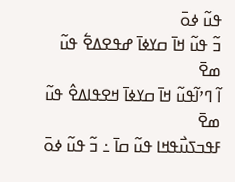ߟߎ߬ ߦߋ߫
ߏ߬ ߟߎ߬ ߞߊ߫ ߛߌߦߊ߫ ߝߟߐߡߐ߱ ߟߎ߬ ߘߐ߫
ߊ߬ ߣߴߊ߬ߟߎ߬ ߞߊ߫ ߛߌߦߊ߫ ߞߐߟߊߡߐ߮ ߟߎ߬ ߘߐ߫
ߓߟߏߖߎ߯ߟߞߊ ߟߎ߬ ߛߊ߫ ߸ ߏ߬ ߟߎ߬ ߦߋ߫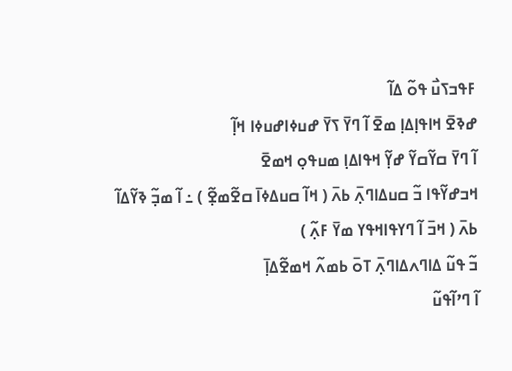ߓߟߏߖߎ߯ ߟߋ߬ ߡߊ߬
ߝߢߐ߫ ߞߊߟߊ߲ߡߊ߲ ߘߐ߫ ߊ߬ ߣߌ߫ ߖߌ߫ ߝߎߦߊߝߎߦߊ ߞߊ߲߬
ߊ߬ ߣߌ߫ ߛߌ߬ߛߌ߬ ߝߌ߲߬ ߞߟߊߡߊ߲ ߘߎߟߋ߲ ߞߘߐ߫
ߞߏߝߌ߬ߟߊ ߏ߬ ߛߎߡߊߣߍ߲߫ ߕߍ߫ ( ߞߊ߬ ߛߎߡߦߊ߫ ߛߐ߬ߘߐ߲߬ ) ߸ ߊ߬ ߘߏ߲߬ ߢߌ߬ߡߊ߬ ߕߍ߫ ( ߞߏ߫ ߊ߬ ߣߌߟߊߞߟߌ ߘߌ߫ ߓߍ߲߬ )
ߏ߬ ߟߎ߬ ߡߊߣߍߡߊߣߍ߲߫ ߠߋ߫ ߕߘߍ߬ ߞߘߐ߬ߡߊ߲߫
ߊ߬ ߣߴߊ߬ߟߎ߬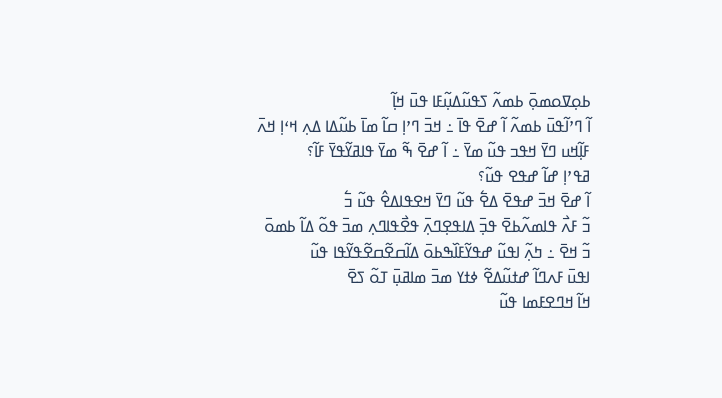ߕߋ߲ߜߋߘߋ߲߫ ߕߘߍ߬ ߖߟߎ߬ߡߎ߲߬ߓߊ ߟߎ߫ ߞߊ߲߬
ߊ߬ ߣߴߊ߬ߟߎ߫ ߕߘߍ߬ ߊ߬ ߝߐ߫ ߟߊ߫ ߸ ߞߏ߫ ߣߴߊ߲ ߛߊ߬ ߘߊ߫ ߕߎ߬ߡߊ ߡߍ߲ ߞߵߊ߲ ߞߍ߫ ߓߊ߲߬ߞߎ ߣߌ߫ ߞߟߏ ߟߎ߬ ߘߌ߫ ߸ ߊ߬ ߝߐ߫ ߒ߬ ߘߌ߫ ߟߊߥߌ߬ߟߌ߫ ߓߊ߬؟
ߥߟߴߊ߲ ߝߊ߬ ߝߟߐ ߟߎ߬؟
ߊ߬ ߝߐ߫ ߞߏ߫ ߝߟߐ߫ ߡߐ߱ ߟߎ߬ ߣߌ߫ ߞߐߟߊߡߐ߮ ߟߎ߬ ߏ߱
ߏ߬ ߓߍ߯ ߟߊߘߍ߬ߕߐ߫ ߟߏ߲߫ ߡߊߟߐ߲ߣߍ߲߫ ߟߐ߯ߟߊߣߍ߲ ߘߏ߫ ߟߋ߬ ߡߊ߬ ߕߘߋ߫
ߏ߬ ߞߐ߫ ߸ ߤߍ߲߬ ߊߟߎ߬ ߝߟߌ߬ߓߊ߰ߒߕߋ߫ ߡߊ߬ߛߐ߬ߛߐ߬ߟߌ߬ߟߊ ߟߎ߬
ߊߟߎ߫ ߓߍߣߊ߬ ߝߙߎ߬ߡߐ߬ ߦߙߌ ߘߏ߫ ߘߊߥߎ߲߫ ߠߋ߬ ߖߐ߫
ߞߊ߬ ߞߣߐߓߘߊ ߟߎ߬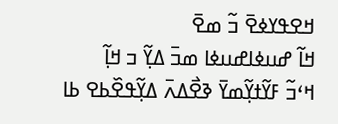ߞߐߟߌߦߐ߫ ߏ߬ ߘߐ߫
ߞߊ߬ ߝߎߦߊߝߎߦߊ ߘߏ߫ ߡߌ߲߬ ߏ ߞߊ߲߬
ߞߵߏ߬ ߓߌ߬ߙߌ߲߬ߘߌ߫ ߢߐ߯ߡߍ߫ ߡߌ߲߬ߟߐ߰ߕߐ ߕߊ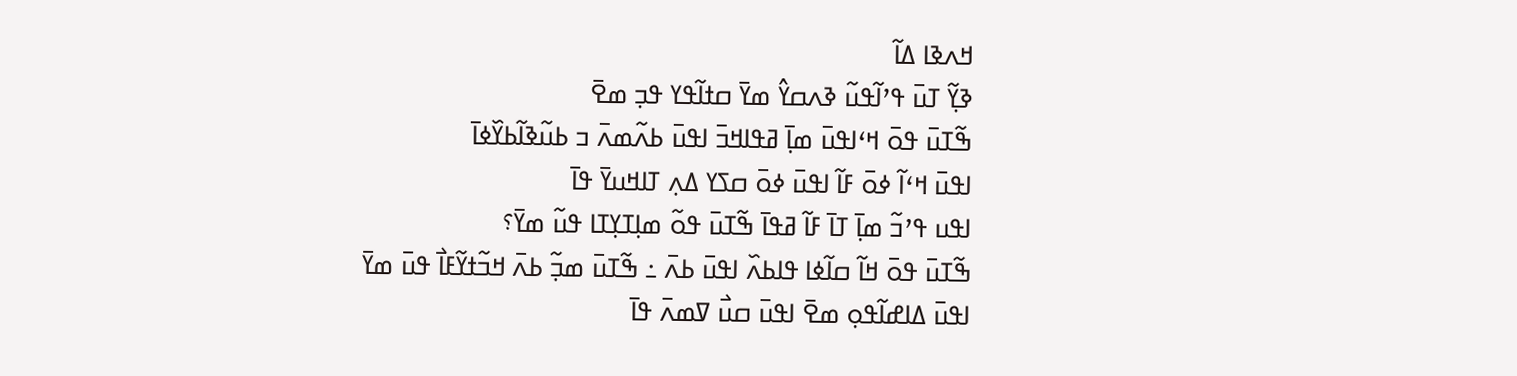ߞߍߢߊ ߡߊ߬
ߢߌ߲߬ ߠߎ߫ ߟߴߊ߬ߟߎ߬ ߢߍߛߌ߮ ߘߌ߫ ߛߙߊ߬ߟߌ ߟߏ߲ ߘߐ߫
ߒ߬ߠߎ߫ ߟߋ߫ ߞߵߊߟߎ߫ ߘߊ߲߫ ߥߟߊߞߏ߫ ߊߟߎ߫ ߕߍ߬ߘߍ߫ ߏ ߕߎ߬ߢߊ߬ߕߌ߰ߦߊ߫
ߊߟߎ߫ ߞߵߊ߬ ߦߋ߫ ߓߊ߬ ߊߟߎ߫ ߦߋ߫ ߛߖߌ ߡߍ߲ ߠߊߞߎߌ߫ ߟߊ߫
ߊߟߎ ߟߴߏ߬ ߘߊ߲߫ ߠߊ߫ ߓߊ߬ ߥߟߊ߫ ߒ߬ߠߎ߫ ߟߋ߬ ߘߊ߲ߠߌ߲ߠߊ ߟߎ߬ ߘߌ߫؟
ߒ߬ߠߎ߫ ߟߋ߫ ߞߊ߬ ߛߊ߬ߦߊ ߟߊߕߍ߰ ߊߟߎ߫ ߕߍ߫ ߸ ߒ߬ߠߎ߫ ߘߏ߲߬ ߕߍ߫ ߞߏ߬ߙߌ߬ߓߊ߯ ߟߎ߫ ߘߌ߫
ߊߟߎ߫ ߡߊߝߊ߬ߟߋ߲ ߘߐ߫ ߊߟߎ߫ ߛߎ߯ ߜߘߍ߫ ߟߊ߫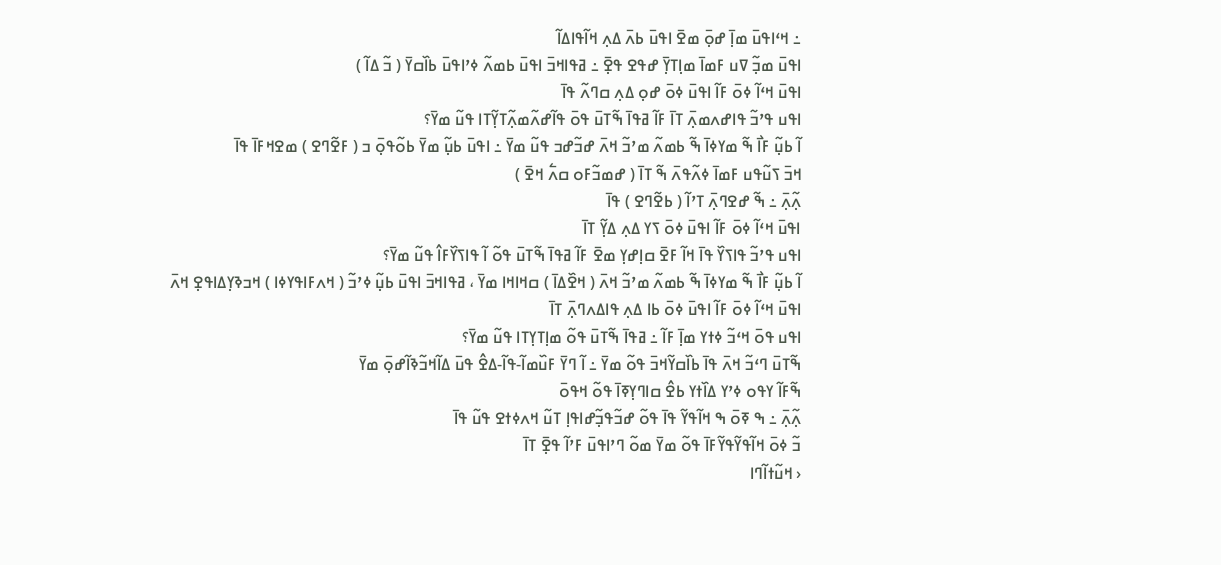߸ ߞߵߊߟߎ߫ ߘߊ߲߫ ߝߋ߲߫ ߘߐ߫ ߊߟߎ߫ ߕߍ߫ ߡߍ߲ ߞߊ߬ߟߊߡߊ߬
ߊߟߎ߫ ߘߏ߲߬ ߜߎ ߓߘߊ߫ ߘߊ߲ߠߌ߲߫ ߝߟߐ ߟߐ߲߫ ߸ ߥߟߊߞߏ߫ ߊߟߎ߫ ߕߘߍ߬ ߦߴߊߟߎ߫ ߕߊ߰ߛߌ߫ ( ߏ߬ ߡߊ߬ )
ߊߟߎ߫ ߞߵߊ߬ ߦߋ߫ ߓߊ߬ ߊߟߎ߫ ߦߋ߫ ߝߋ߲ ߡߍ߲ ߛߣߍ߬ ߟߊ߫
ߊߟߎ ߟߴߏ߬ ߟߊߝߍߘߍ߲߫ ߠߊ߫ ߓߊ߬ ߥߟߊ߫ ߒ߬ߠߎ߫ ߟߋ߫ ߟߊ߬ߝߍ߬ߘߍ߲߬ߠߌ߲߬ߠߊ ߟߎ߬ ߘߌ߫؟
ߊ߬ ߕߎ߲߬ ߓߊ߯ ߒ߬ ߘߌߦߊ߫ ߒ߬ ߕߘߍ߬ ߘߴߏ߬ ߞߍ߫ ߝߏ߬ߝߏ ߟߎ߬ ߘߌ߫ ߸ ߊߟߎ߫ ߕߎ߲߬ ߘߌ߫ ߕߋ߬ߟߋ߲߫ ߏ ( ߓߐ߬ߣߐ ) ߘߐߞߓߊ߫ ߟߊ߫
ߞߏ߫ ߖߎ߬ߟߎ ߓߘߊ߫ ߦߍ߬ߟߍ߫ ߒ߬ ߠߊ߫ ( ߝߘߏ߬ߓߋ ߛߍ߱ ߞߐ߫ )
ߍ߲߬ߍ߲߫ ߸ ߒ߬ ߝߐߣߍ߲߫ ߠߴߊ߬ ( ߕߐ߬ߣߐ ) ߟߊ߫
ߊߟߎ߫ ߞߵߊ߬ ߦߋ߫ ߓߊ߬ ߊߟߎ߫ ߦߋ߫ ߖߌ ߡߍ߲ ߡߌ߲߬ ߠߊ߫
ߊߟߎ ߟߴߏ߬ ߟߊߖߌ߰ ߟߊ߫ ߞߊ߬ ߓߐ߫ ߛߊ߲ߝߌ߲ ߘߐ߫ ߓߊ߬ ߥߟߊ߫ ߒ߬ߠߎ߫ ߟߋ߬ ߊ߬ ߟߊߖߌ߰ߓߊ߮ ߟߎ߬ ߘߌ߫؟
ߊ߬ ߕߎ߲߬ ߓߊ߯ ߒ߬ ߘߌߦߊ߫ ߒ߬ ߕߘߍ߬ ߘߴߏ߬ ߞߍ߫ ( ߞߐ߰ߡߊ߫ ) ߛߞߊߞߊ ߘߌ߫ ، ߥߟߊߞߏ߫ ߊߟߎ߫ ߕߎ߲߬ ߦߴߏ߬ ( ߞߍߓߊߟߌߦߊ ) ߞߏߢߌ߲ߡߊߟߐ߲ ߞߍ߫
ߊߟߎ߫ ߞߵߊ߬ ߦߋ߫ ߓߊ߬ ߊߟߎ߫ ߦߋ߫ ߕߊ ߡߍ߲ ߟߊߡߍߣߍ߲߫ ߠߊ߫
ߊߟߎ ߟߋ߫ ߞߵߏ߬ ߦߙߌ ߘߊ߲߫ ߓߊ߬ ߸ ߥߟߊ߫ ߒ߬ߠߎ߫ ߟߋ߬ ߘߊ߲ߠߌ߲ߠߊ ߟߎ߬ ߘߌ߫؟
ߒ߬ߠߎ߫ ߣߵߏ߬ ߞߍ߫ ߟߊ߫ ߕߊ߰ߛߌ߬ߞߏ߫ ߟߋ߬ ߘߌ߫ ߸ ߊ߬ ߣߌ߫ ߓߎ߰ߘߊ߬-ߟߊ߬-ߡߐ߮ ߟߎ߫ ߡߊ߬ߞߏ߬ߢߊ߬ߝߋ߲߫ ߘߌ߫
ߒ߬ߓߊ߬ ߌߟߋ ߦߴߌ ߡߊ߰ߙߌ ߕߐ߮ ߛߊߣߌ߲ߧߊ߫ ߟߋ߬ ߞߟߋ߫
ߍ߲߬ߍ߲߫ ߸ ߒ ߧߋ߫ ߒ ߞߊ߬ߟߌ߬ ߟߊ߫ ߟߋ߬ ߝߏ߬ߟߏ߲߬ߝߊߟߊ߲ ߠߎ߬ ߞߍߦߙߐ ߟߎ߬ ߟߊ߫
ߏ߬ ߦߋ߫ ߞߊ߬ߟߌ߬ߟߌ߬ߓߊ߫ ߟߋ߬ ߘߌ߫ ߘߋ߬ ߣߴߊߟߎ߫ ߓߴߊ߬ ߟߐ߲߫ ߠߊ߫
‹ ߞߎ߬ߙߊ߬ߣߊ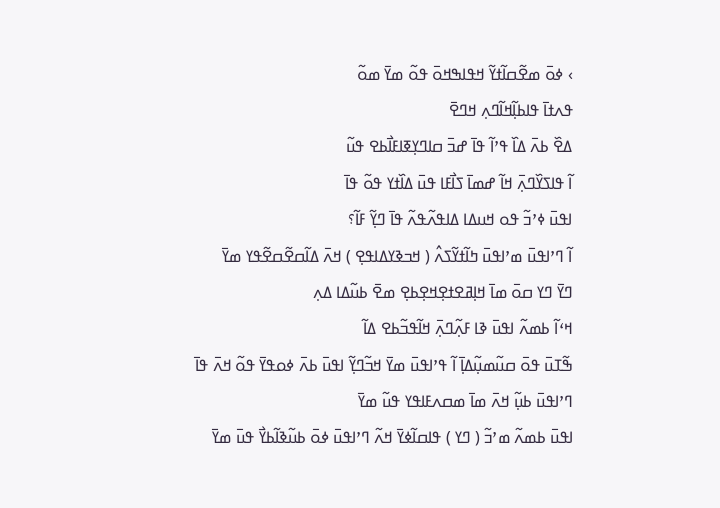› ߦߋ߫ ߘߐ߬ߛߊ߬ߙߌ߬ ߞߟߊߒߞߋ߫ ߟߋ߬ ߘߌ߫ ߘߋ߬
ߟߍߙߊ߫ ߟߊߕߊ߲߬ߞߊ߬ߣߍ߲ ߞߣߐ߫
ߡߐ߰ ߕߍ߫ ߡߊ߰ ߟߴߊ߬ ߟߊ߫ ߝߏ߫ ߛߊߣߌ߲ߧߊߓߊ߯ߕߐ ߟߎ߬
ߊ߬ ߟߊߖߌ߰ߣߍ߲߫ ߞߊ߬ ߝߘߊ߫ ߖߊ߯ߓߊ ߟߎ߫ ߡߊ߰ߙߌ ߟߋ߬ ߟߊ߫
ߊߟߎ߫ ߦߴߏ߬ ߟߋ ߞߎߡߊ ߡߊߟߍ߬ߟߍ߬ ߟߊ߫ ߣߌ߲߬ ߓߊ߬؟
ߊ߬ ߣߴߊߟߎ߫ ߘߴߊߟߎ߫ ߤߊ߬ߙߌ߬ߖߍ߮ ( ߞߏߢߌߡߊߟߐ߲ ) ߞߍ߫ ߡߊ߬ߛߐ߬ߛߐ߬ߟߌ ߘߌ߫
ߣߌ߫ ߣߌ ߛߋ߫ ߘߊ߫ ߞߊ߲ߥߐߙߐ߲ߞߐ߲ߕߐ߲ ߘߐ߫ ߕߎ߬ߡߊ ߡߍ߲
ߞߵߊ߬ ߕߘߍ߬ ߊߟߎ߫ ߢߊ ߓߍ߲߬ߣߍ߲߫ ߞߊ߬ߟߏ߬ߕߐ ߡߊ߬
ߒ߬ߠߎ߫ ߟߋ߫ ߛߎ߬ߘߎ߲߬ߡߊ߲߫ ߊ߬ ߟߴߊߟߎ߫ ߘߌ߫ ߞߏ߬ߣߌ߲߬ ߊߟߎ߫ ߕߍ߫ ߦߋߟߌ߫ ߟߋ߬ ߞߍ߫ ߟߊ߫
ߣߴߊߟߎ߫ ߕߎ߲߬ ߞߍ߫ ߘߊ߫ ߘߛߍߓߊߟߌ ߟߎ߬ ߘߌ߫
ߊߟߎ߫ ߕߘߍ߬ ߘߴߏ߬ ( ߣߌ ) ߟߊߛߊ߬ߦߌ߫ ߞߍ߬ ߣߴߊߟߎ߫ ߦߋ߫ ߕߎ߬ߢߊ߬ߕߌ߯ ߟߎ߫ ߘߌ߫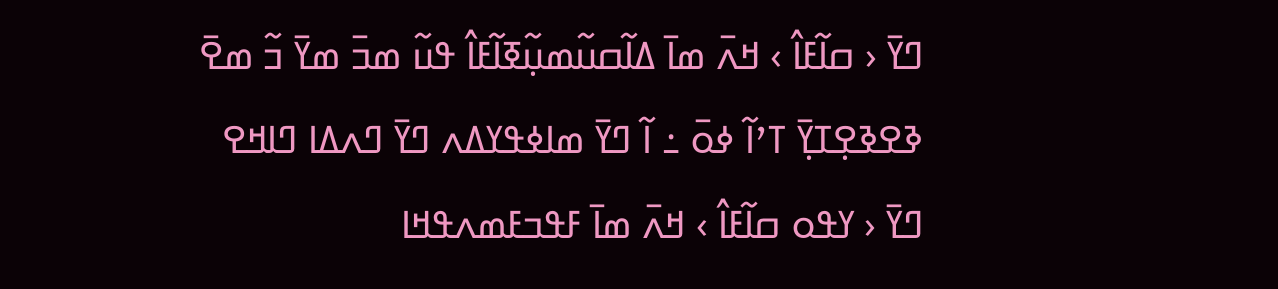ߣߌ߫ ‹ ߛߊ߬ߓߊ߮ › ߞߍ߫ ߘߊ߫ ߡߊ߬ߛߎ߬ߘߎ߲߬ߧߊ߬ߓߊ߮ ߟߎ߬ ߘߏ߫ ߘߌ߫ ߏ߬ ߘߐ߫
ߢߐߢߐ߲ߠߌ߲߫ ߠߴߊ߬ ߦߋ߫ ߸ ߊ߬ ߣߌ߫ ߘߊߦߟߌߡߍ ߣߌ߫ ߣߍߡߊ ߣߊߞߐ
ߣߌ߫ ‹ ߌߟߋ ߛߊ߬ߓߊ߮ › ߞߍ߫ ߘߊ߫ ߓߟߏߓߘߍߟߞߊ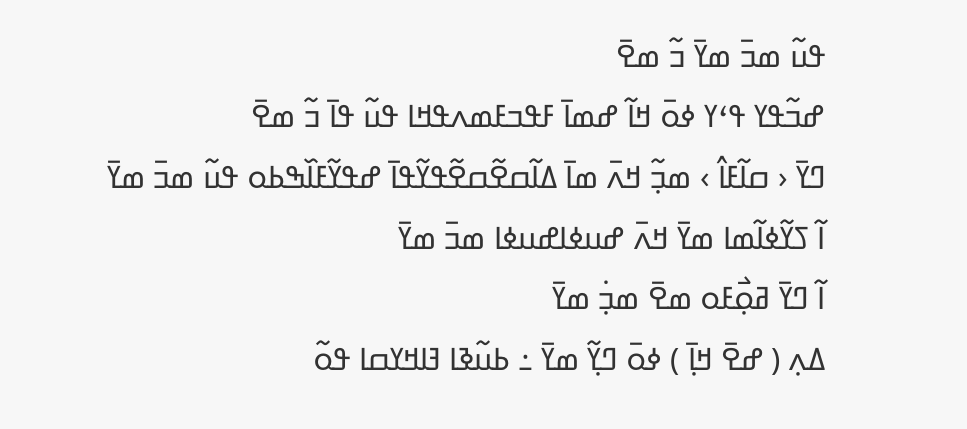ߟߎ߬ ߘߏ߫ ߘߌ߫ ߏ߬ ߘߐ߫
ߝߏ߬ߟߌ ߟߵߌ ߦߋ߫ ߞߊ߬ ߝߘߊ߫ ߓߟߏߓߘߍߟߞߊ ߟߎ߬ ߟߊ߫ ߏ߬ ߘߐ߫
ߣߌ߫ ‹ ߛߊ߬ߓߊ߮ › ߘߏ߲߬ ߞߍ߫ ߘߊ߫ ߡߊ߬ߛߐ߬ߛߐ߬ߟߌ߬ߟߊ߫ ߝߟߌ߬ߓߊ߰ߒߕߋ ߟߎ߬ ߘߏ߫ ߘߌ߫
ߊ߬ ߖߌ߬ߦߊ߬ߘߊ ߘߌ߫ ߞߍ߫ ߝߎߦߊߝߎߦߊ ߘߏ߫ ߘߌ߫
ߊ߬ ߣߌ߫ ߥߋ߲߯ߓߋ ߘߐ߫ ߘߏ߲߭ ߘߌ߫
ߡߍ߲ ( ߝߐ߫ ߞߊ߲߫ ) ߦߋ߫ ߣߌ߲߬ ߘߌ߫ ߸ ߕߎ߬ߢߊ ߔߊߞߌߛߊ ߟߋ߬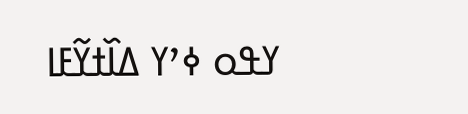ߌߟߋ ߦߴߌ ߡߊ߰ߙߌ߬ߓߊ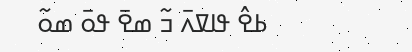ߕߐ߮ ߟߊߜߍ߫ ߏ߬ ߘߐ߫ ߟߋ߫ ߘߋ߬